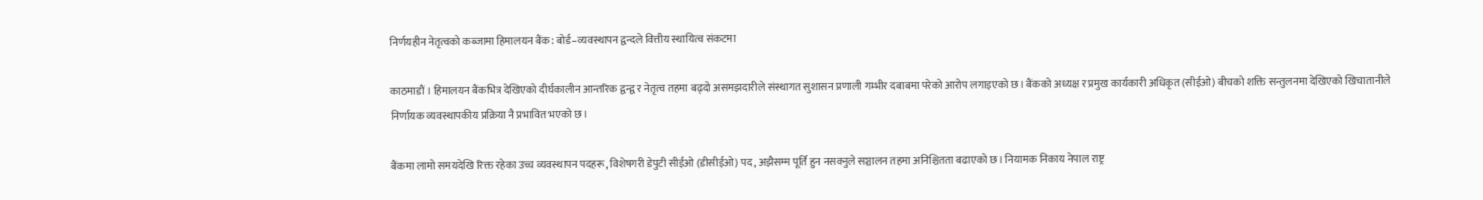निर्णयहीन नेतृत्वको कब्जामा हिमालयन बैंक: बोर्ड–व्यवस्थापन द्वन्दले वित्तीय स्थायित्व संकटमा

काठमाडौं । हिमालयन बैंकभित्र देखिएको दीर्घकालीन आन्तरिक द्वन्द्व र नेतृत्व तहमा बढ्दो असमझदारीले संस्थागत सुशासन प्रणाली गम्भीर दबाबमा परेको आरोप लगाइएको छ। बैंकको अध्यक्ष र प्रमुख कार्यकारी अधिकृत (सीईओ) बीचको शक्ति सन्तुलनमा देखिएको खिचातानीले निर्णायक व्यवस्थापकीय प्रक्रिया नै प्रभावित भएको छ।

बैंकमा लामो समयदेखि रिक्त रहेका उच्च व्यवस्थापन पदहरू, विशेषगरी डेपुटी सीईओ (डीसीईओ) पद, अझैसम्म पूर्ति हुन नसक्नुले सञ्चालन तहमा अनिश्चितता बढाएको छ। नियामक निकाय नेपाल राष्ट्र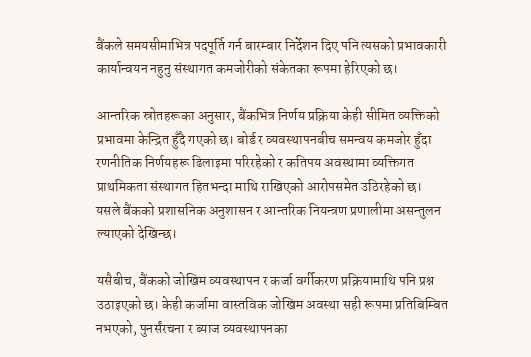बैंकले समयसीमाभित्र पदपूर्ति गर्न बारम्बार निर्देशन दिए पनि त्यसको प्रभावकारी कार्यान्वयन नहुनु संस्थागत कमजोरीको संकेतका रूपमा हेरिएको छ।

आन्तरिक स्रोतहरूका अनुसार, बैंकभित्र निर्णय प्रक्रिया केही सीमित व्यक्तिको प्रभावमा केन्द्रित हुँदै गएको छ। बोर्ड र व्यवस्थापनबीच समन्वय कमजोर हुँदा रणनीतिक निर्णयहरू ढिलाइमा परिरहेको र कतिपय अवस्थामा व्यक्तिगत प्राथमिकता संस्थागत हितभन्दा माथि राखिएको आरोपसमेत उठिरहेको छ। यसले बैंकको प्रशासनिक अनुशासन र आन्तरिक नियन्त्रण प्रणालीमा असन्तुलन ल्याएको देखिन्छ।

यसैबीच, बैंकको जोखिम व्यवस्थापन र कर्जा वर्गीकरण प्रक्रियामाथि पनि प्रश्न उठाइएको छ। केही कर्जामा वास्तविक जोखिम अवस्था सही रूपमा प्रतिबिम्बित नभएको, पुनर्संरचना र ब्याज व्यवस्थापनका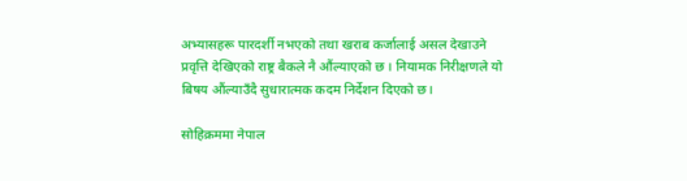अभ्यासहरू पारदर्शी नभएको तथा खराब कर्जालाई असल देखाउने प्रवृत्ति देखिएको राष्ट्र बैकले नै औंल्याएको छ । नियामक निरीक्षणले यो बिषय औंल्याउँदै सुधारात्मक कदम निर्देशन दिएको छ।

सोहिक्रममा नेपाल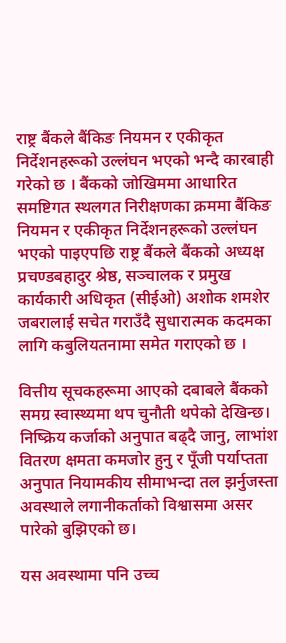राष्ट्र बैंकले बैंकिङ नियमन र एकीकृत निर्देशनहरूको उल्लंघन भएको भन्दै कारबाही गरेको छ । बैंकको जोखिममा आधारित समष्टिगत स्थलगत निरीक्षणका क्रममा बैंकिङ नियमन र एकीकृत निर्देशनहरूको उल्लंघन भएको पाइएपछि राष्ट्र बैंकले बैंकको अध्यक्ष प्रचण्डबहादुर श्रेष्ठ, सञ्चालक र प्रमुख कार्यकारी अधिकृत (सीईओ) अशोक शमशेर जबरालाई सचेत गराउँदै सुधारात्मक कदमका लागि कबुलियतनामा समेत गराएको छ ।

वित्तीय सूचकहरूमा आएको दबाबले बैंकको समग्र स्वास्थ्यमा थप चुनौती थपेको देखिन्छ। निष्क्रिय कर्जाको अनुपात बढ्दै जानु, लाभांश वितरण क्षमता कमजोर हुनु र पूँजी पर्याप्तता अनुपात नियामकीय सीमाभन्दा तल झर्नुजस्ता अवस्थाले लगानीकर्ताको विश्वासमा असर पारेको बुझिएको छ।

यस अवस्थामा पनि उच्च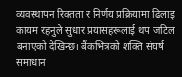व्यवस्थापन रिक्तता र निर्णय प्रक्रियामा ढिलाइ कायम रहनुले सुधार प्रयासहरूलाई थप जटिल बनाएको देखिन्छ। बैंकभित्रको शक्ति संघर्ष समाधान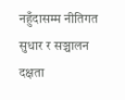नहुँदासम्म नीतिगत सुधार र सञ्चालन दक्षता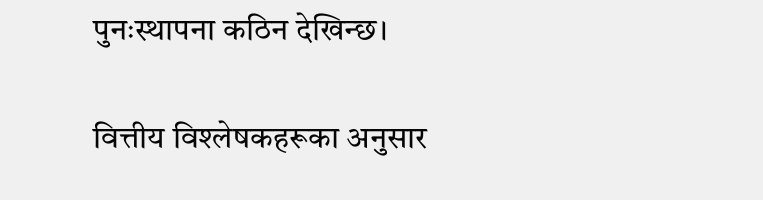पुनःस्थापना कठिन देखिन्छ।

वित्तीय विश्लेषकहरूका अनुसार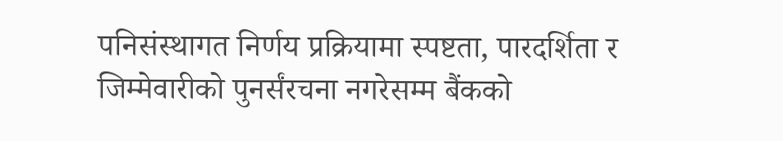पनिसंस्थागत निर्णय प्रक्रियामा स्पष्टता, पारदर्शिता र जिम्मेवारीको पुनर्संरचना नगरेसम्म बैंकको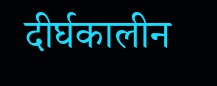दीर्घकालीन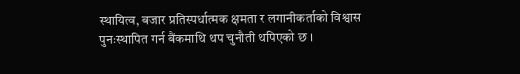स्थायित्व, बजार प्रतिस्पर्धात्मक क्षमता र लगानीकर्ताको विश्वास पुनःस्थापित गर्न बैंकमाथि थप चुनौती थपिएको छ ।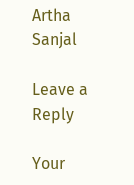Artha Sanjal

Leave a Reply

Your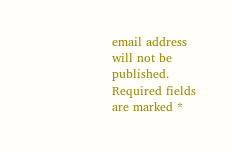email address will not be published. Required fields are marked *